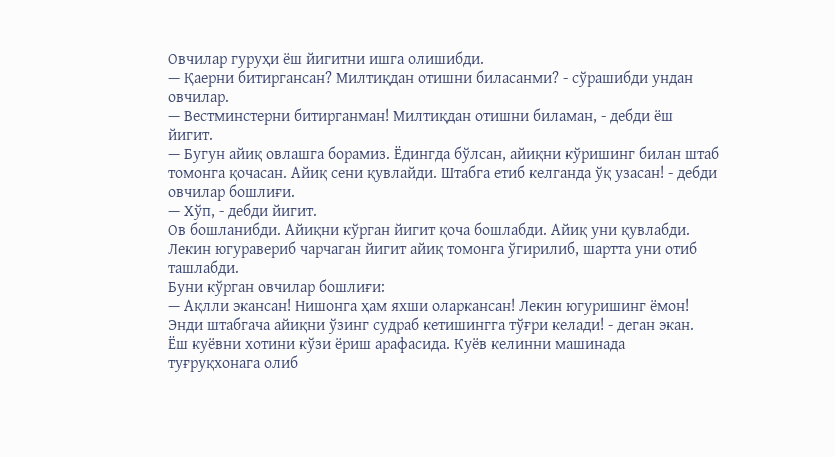Овчилар гуруҳи ёш йигитни ишга олишибди.
— Қаерни битиргансан? Милтиқдан отишни биласанми? - сўрашибди ундан овчилар.
— Вестминстерни битирганман! Милтиқдан отишни биламан, - дебди ёш йигит.
— Бугун айиқ овлашга борамиз. Ёдингда бўлсан, айиқни кўришинг билан штаб томонга қочасан. Айиқ сени қувлайди. Штабга етиб келганда ўқ узасан! - дебди овчилар бошлиғи.
— Хўп, - дебди йигит.
Ов бошланибди. Айиқни кўрган йигит қоча бошлабди. Айиқ уни қувлабди. Лекин югуравериб чарчаган йигит айиқ томонга ўгирилиб, шартта уни отиб ташлабди.
Буни кўрган овчилар бошлиғи:
— Ақлли экансан! Нишонга ҳам яхши оларкансан! Лекин югуришинг ёмон! Энди штабгача айиқни ўзинг судраб кетишингга тўғри келади! - деган экан.
Ёш куёвни хотини кўзи ёриш арафасида. Куёв келинни машинада туғруқхонага олиб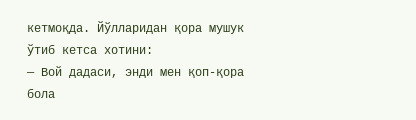кетмоқда. Йўлларидан қора мушук ўтиб кетса хотини:
— Вой дадаси, энди мен қоп-қора бола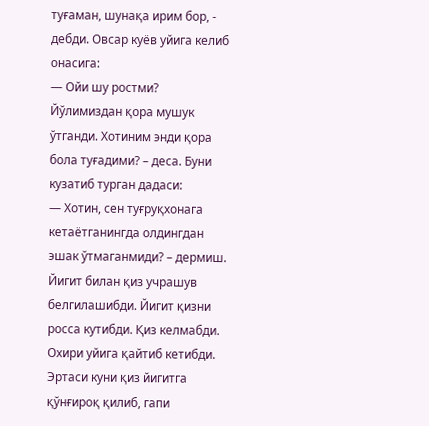туғаман, шунақа ирим бор, - дебди. Овсар куёв уйига келиб онасига:
— Ойи шу ростми? Йўлимиздан қора мушук ўтганди. Хотиним энди қора бола туғадими? – деса. Буни кузатиб турган дадаси:
— Хотин, сен туғруқхонага кетаётганингда олдингдан эшак ўтмаганмиди? – дермиш.
Йигит билан қиз учрашув белгилашибди. Йигит қизни росса кутибди. Қиз келмабди. Охири уйига қайтиб кетибди. Эртаси куни қиз йигитга қўнғироқ қилиб, гапи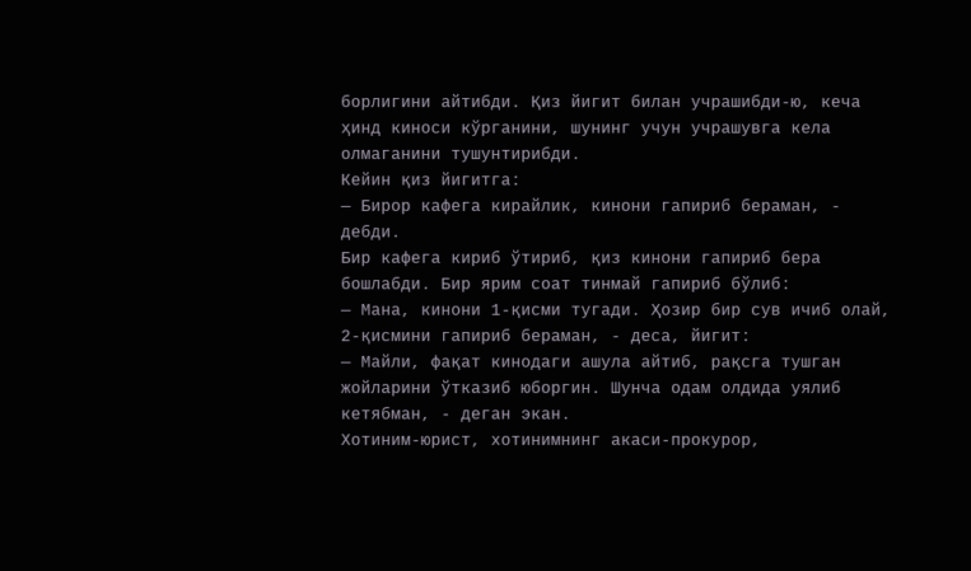борлигини айтибди. Қиз йигит билан учрашибди-ю, кеча ҳинд киноси кўрганини, шунинг учун учрашувга кела олмаганини тушунтирибди.
Кейин қиз йигитга:
— Бирор кафега кирайлик, кинони гапириб бераман, - дебди.
Бир кафега кириб ўтириб, қиз кинони гапириб бера бошлабди. Бир ярим соат тинмай гапириб бўлиб:
— Мана, кинони 1-қисми тугади. Ҳозир бир сув ичиб олай, 2-қисмини гапириб бераман, - деса, йигит:
— Майли, фақат кинодаги ашула айтиб, рақсга тушган жойларини ўтказиб юборгин. Шунча одам олдида уялиб кетябман, - деган экан.
Хотиним-юрист, хотинимнинг акаси-прокурор,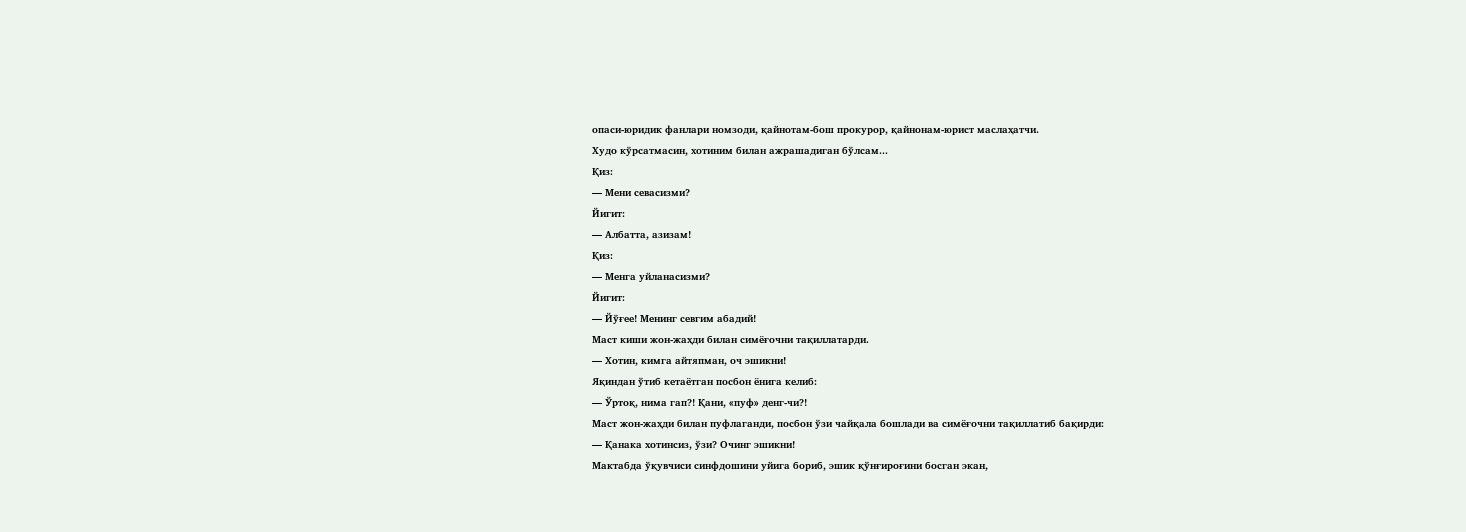опаси-юридик фанлари номзоди, қайнотам-бош прокурор, қайнонам-юрист маслаҳатчи.
Худо кўрсатмасин, хотиним билан ажрашадиган бўлсам...
Қиз:
— Мени севасизми?
Йигит:
— Албатта, азизам!
Қиз:
— Менга уйланасизми?
Йигит:
— Йўғее! Менинг севгим абадий!
Маст киши жон-жаҳди билан симёғочни тақиллатарди.
— Хотин, кимга айтяпман, оч эшикни!
Яқиндан ўтиб кетаётган посбон ёнига келиб:
— Ўртоқ, нима гап?! Қани, «пуф» денг-чи?!
Маст жон-жаҳди билан пуфлаганди, посбон ўзи чайқала бошлади ва симёғочни тақиллатиб бақирди:
— Қанака хотинсиз, ўзи? Очинг эшикни!
Мактабда ўқувчиси синфдошини уйига бориб, эшик қўнғироғини босган экан,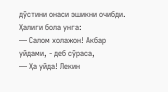дўстини онаси эшикни очибди. Ҳалиги бола унга:
— Салом холажон! Акбар уйдами, - деб сўраса,
— Ҳа уйда! Лекин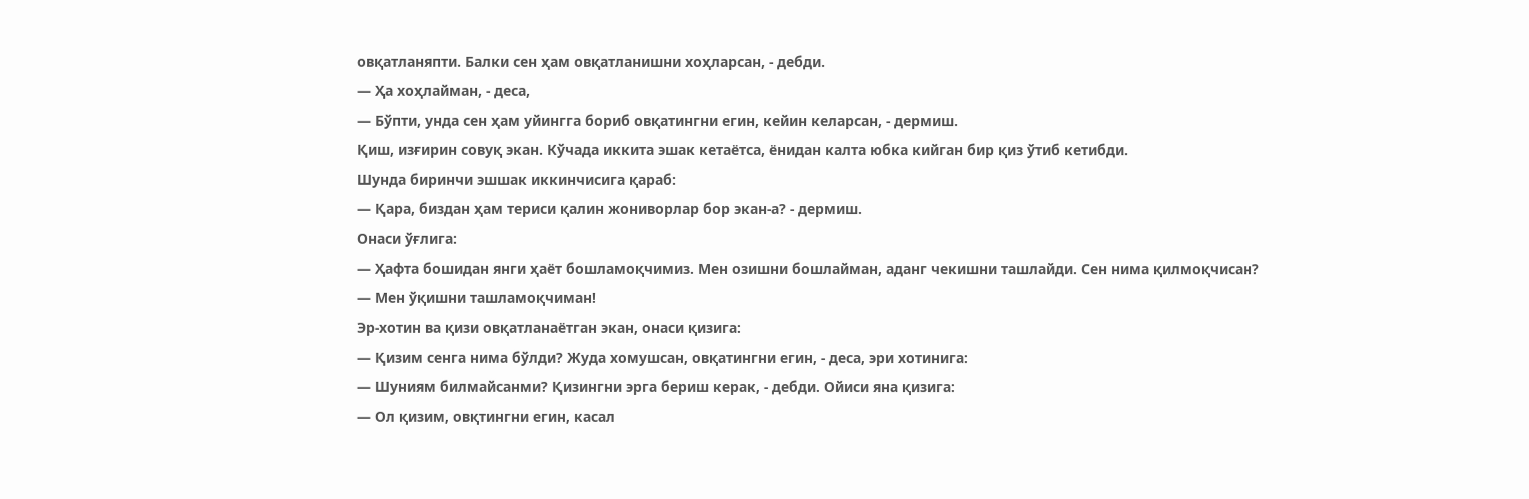овқатланяпти. Балки сен ҳам овқатланишни хоҳларсан, - дебди.
— Ҳа хоҳлайман, - деса,
— Бўпти, унда сен ҳам уйингга бориб овқатингни егин, кейин келарсан, - дермиш.
Қиш, изғирин совуқ экан. Кўчада иккита эшак кетаётса, ёнидан калта юбка кийган бир қиз ўтиб кетибди.
Шунда биринчи эшшак иккинчисига қараб:
— Қара, биздан ҳам териси қалин жониворлар бор экан-а? - дермиш.
Онаси ўғлига:
— Ҳафта бошидан янги ҳаёт бошламоқчимиз. Мен озишни бошлайман, аданг чекишни ташлайди. Сен нима қилмоқчисан?
— Мен ўқишни ташламоқчиман!
Эр-хотин ва қизи овқатланаётган экан, онаси қизига:
— Қизим сенга нима бўлди? Жуда хомушсан, овқатингни егин, - деса, эри хотинига:
— Шуниям билмайсанми? Қизингни эрга бериш керак, - дебди. Ойиси яна қизига:
— Ол қизим, овқтингни егин, касал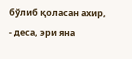бўлиб қоласан ахир, - деса, эри яна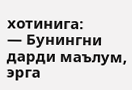хотинига:
— Бунингни дарди маълум, эрга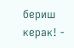бериш керак! -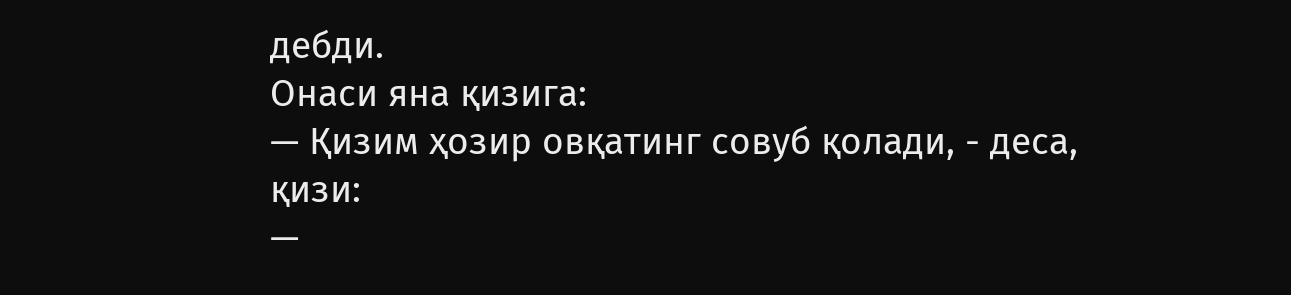дебди.
Онаси яна қизига:
— Қизим ҳозир овқатинг совуб қолади, - деса, қизи:
—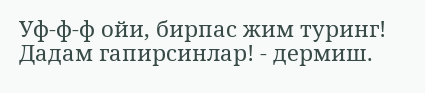Уф-ф-ф ойи, бирпас жим туринг! Дадам гапирсинлар! - дермиш.